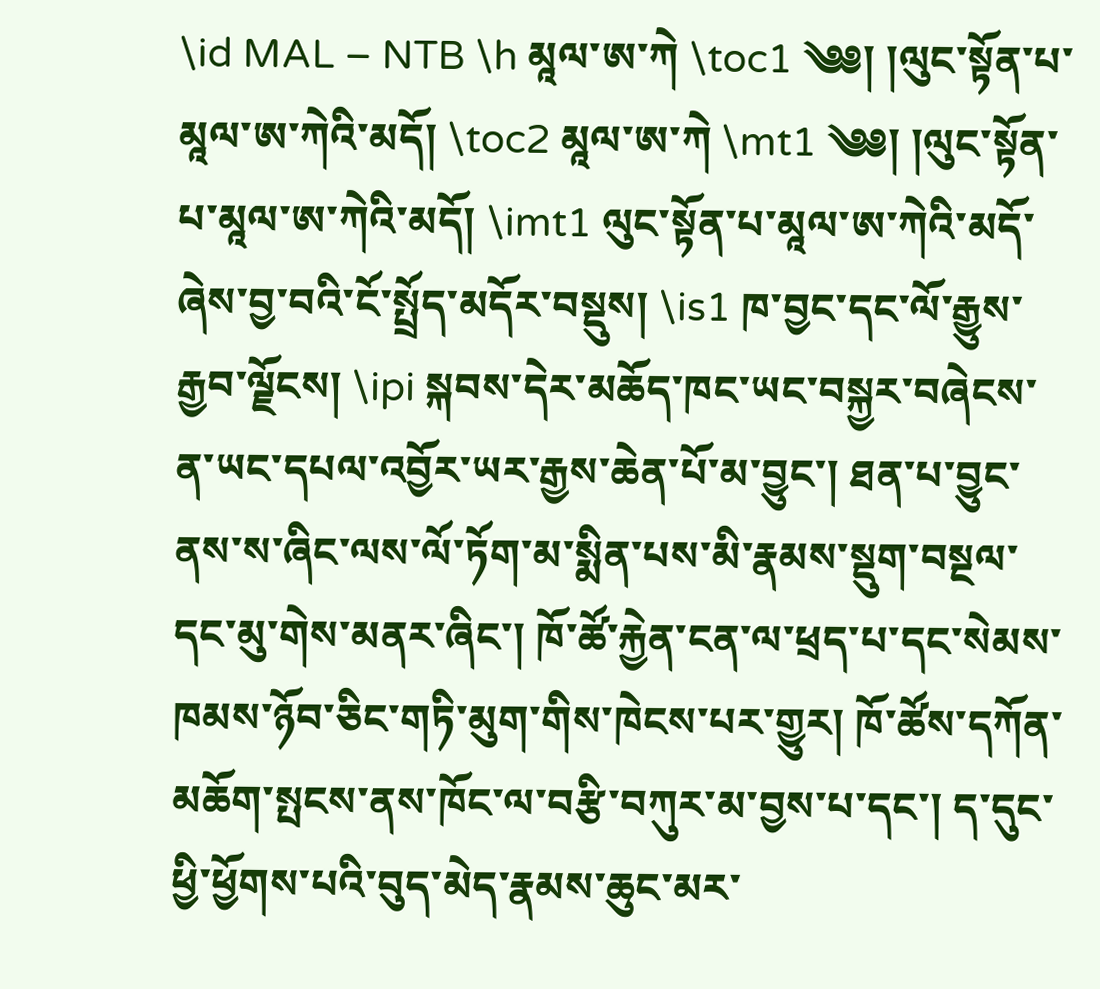\id MAL – NTB \h མཱལ་ཨ་ཀེ \toc1 ༄༅། །ལུང་སྟོན་པ་མཱལ་ཨ་ཀེའི་མདོ། \toc2 མཱལ་ཨ་ཀེ \mt1 ༄༅། །ལུང་སྟོན་པ་མཱལ་ཨ་ཀེའི་མདོ། \imt1 ལུང་སྟོན་པ་མཱལ་ཨ་ཀེའི་མདོ་ཞེས་བྱ་བའི་ངོ་སྤྲོད་མདོར་བསྡུས། \is1 ཁ་བྱང་དང་ལོ་རྒྱུས་རྒྱབ་ལྗོངས། \ipi སྐབས་དེར་མཆོད་ཁང་ཡང་བསྐྱར་བཞེངས་ན་ཡང་དཔལ་འབྱོར་ཡར་རྒྱས་ཆེན་པོ་མ་བྱུང་། ཐན་པ་བྱུང་ནས་ས་ཞིང་ལས་ལོ་ཏོག་མ་སྨིན་པས་མི་རྣམས་སྡུག་བསྔལ་དང་མུ་གེས་མནར་ཞིང་། ཁོ་ཚོ་རྐྱེན་ངན་ལ་ཕྲད་པ་དང་སེམས་ཁམས་ཉོབ་ཅིང་གཏི་མུག་གིས་ཁེངས་པར་གྱུར། ཁོ་ཚོས་དཀོན་མཆོག་སྤངས་ནས་ཁོང་ལ་བརྩི་བཀུར་མ་བྱས་པ་དང་། ད་དུང་ཕྱི་ཕྱོགས་པའི་བུད་མེད་རྣམས་ཆུང་མར་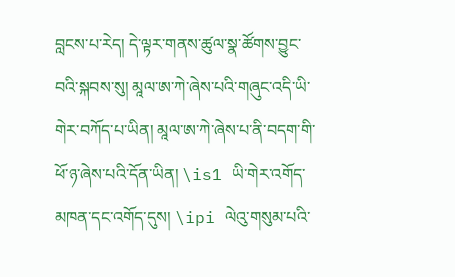བླངས་པ་རེད། དེ་ལྟར་གནས་ཚུལ་སྣ་ཚོགས་བྱུང་བའི་སྐབས་སུ། མཱལ་ཨ་ཀེ་ཞེས་པའི་གཞུང་འདི་ཡི་གེར་བཀོད་པ་ཡིན། མཱལ་ཨ་ཀེ་ཞེས་པ་ནི་བདག་གི་ཕོ་ཉ་ཞེས་པའི་དོན་ཡིན། \is1 ཡི་གེར་འགོད་མཁན་དང་འགོད་དུས། \ipi ལེའུ་གསུམ་པའི་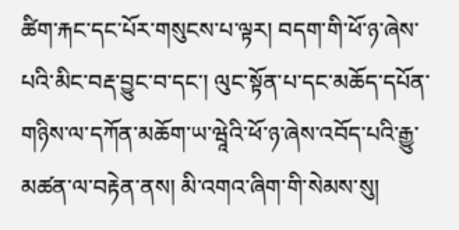ཚིག་རྐང་དང་པོར་གསུངས་པ་ལྟར། བདག་གི་ཕོ་ཉ་ཞེས་པའི་མིང་བརྡ་བྱུང་བ་དང་། ལུང་སྟོན་པ་དང་མཆོད་དཔོན་གཉིས་ལ་དཀོན་མཆོག་ཡ་ཝཱེའི་ཕོ་ཉ་ཞེས་འབོད་པའི་རྒྱུ་མཚན་ལ་བརྟེན་ནས། མི་འགའ་ཞིག་གི་སེམས་སུ།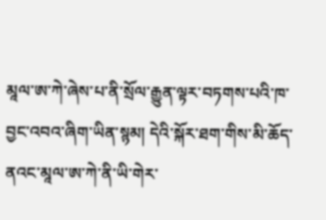མཱལ་ཨ་ཀེ་ཞེས་པ་ནི་སྲོལ་རྒྱུན་ལྟར་བཏགས་པའི་ཁ་བྱང་འབའ་ཞིག་ཡིན་སྙམ། དེའི་སྐོར་ཐག་གིས་མི་ཆོད་ནའང་མཱལ་ཨ་ཀེ་ནི་ཡི་གེར་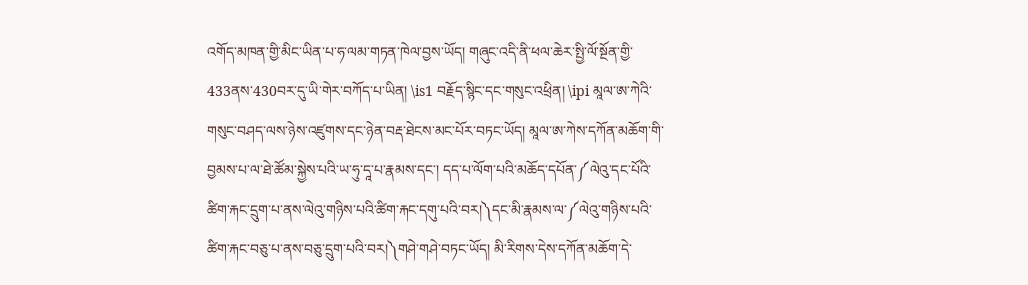འགོད་མཁན་གྱི་མིང་ཡིན་པ་ཧ་ལམ་གཏན་ཁེལ་བྱས་ཡོད། གཞུང་འདི་ནི་ཕལ་ཆེར་སྤྱི་ལོ་སྔོན་གྱི་433ནས་430བར་དུ་ཡི་གེར་བཀོད་པ་ཡིན། \is1 བརྗོད་སྙིང་དང་གསུང་འཕྲིན། \ipi མཱལ་ཨ་ཀེའི་གསུང་བཤད་ལས་ཉེས་འཛུགས་དང་ཉེན་བརྡ་ཐེངས་མང་པོར་བཏང་ཡོད། མཱལ་ཨ་ཀེས་དཀོན་མཆོག་གི་བྱམས་པ་ལ་ཐེ་ཚོམ་སྐྱེས་པའི་ཡ་ཧུ་དཱ་པ་རྣམས་དང་། དད་པ་ལོག་པའི་མཆོད་དཔོན་༼ལེའུ་དང་པོའི་ཚིག་རྐང་དྲུག་པ་ནས་ལེའུ་གཉིས་པའི་ཚིག་རྐང་དགུ་པའི་བར།༽དང་མི་རྣམས་ལ་༼ལེའུ་གཉིས་པའི་ཚིག་རྐང་བཅུ་པ་ནས་བཅུ་དྲུག་པའི་བར།༽གཤེ་གཤེ་བཏང་ཡོད། མི་རིགས་དེས་དཀོན་མཆོག་དེ་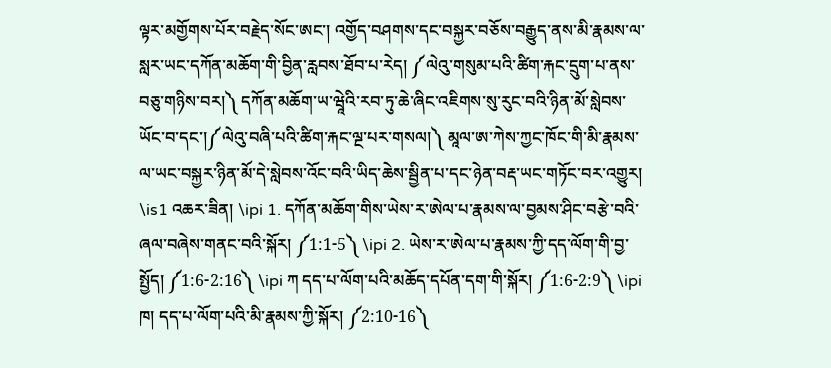ལྟར་མགྱོགས་པོར་བརྗེད་སོང་ཨང་། འགྱོད་བཤགས་དང་བསྐྱར་བཅོས་བརྒྱུད་ནས་མི་རྣམས་ལ་སླར་ཡང་དཀོན་མཆོག་གི་བྱིན་རླབས་ཐོབ་པ་རེད། ༼ལེའུ་གསུམ་པའི་ཚིག་རྐང་དྲུག་པ་ནས་བཅུ་གཉིས་བར།༽ དཀོན་མཆོག་ཡ་ཝཱེའི་རབ་ཏུ་ཆེ་ཞིང་འཇིགས་སུ་རུང་བའི་ཉིན་མོ་སླེབས་ཡོང་བ་དང་།༼ལེའུ་བཞི་པའི་ཚིག་རྐང་ལྔ་པར་གསལ།༽ མཱལ་ཨ་ཀེས་ཀྱང་ཁོང་གི་མི་རྣམས་ལ་ཡང་བསྐྱར་ཉིན་མོ་དེ་སླེབས་འོང་བའི་ཡིད་ཆེས་སྦྱིན་པ་དང་ཉེན་བརྡ་ཡང་གཏོང་བར་འགྱུར། \is1 འཆར་ཟིན། \ipi 1. དཀོན་མཆོག་གིས་ཡེས་ར་ཨེལ་པ་རྣམས་ལ་བྱམས་ཤིང་བརྩེ་བའི་ཞལ་བཞེས་གནང་བའི་སྐོར། ༼1:1-5༽ \ipi 2. ཡེས་ར་ཨེལ་པ་རྣམས་ཀྱི་དད་ལོག་གི་བྱ་སྤྱོད། ༼1:6-2:16༽ \ipi ཀ དད་པ་ལོག་པའི་མཆོད་དཔོན་དག་གི་སྐོར། ༼1:6-2:9༽ \ipi ཁ། དད་པ་ལོག་པའི་མི་རྣམས་ཀྱི་སྐོར། ༼2:10-16༽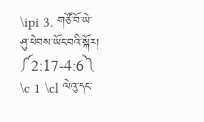\ipi 3. གཙོ་བོ་ཡེ་ཤུ་ཕེབས་ཡོང་བའི་སྐོར། ༼2:17-4:6༽ \c 1 \cl ལེའུ་དང་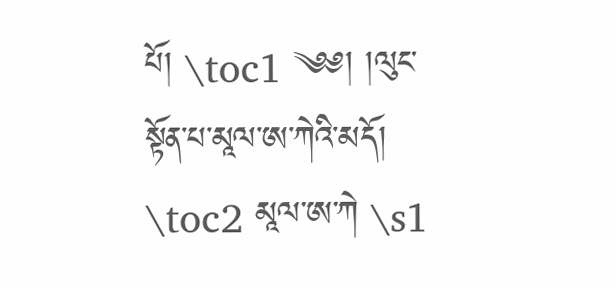པོ། \toc1 ༄༅། །ལུང་སྟོན་པ་མཱལ་ཨ་ཀེའི་མདོ། \toc2 མཱལ་ཨ་ཀེ \s1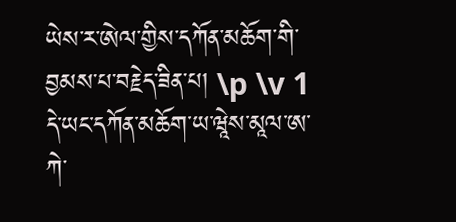ཡེས་ར་ཨེལ་གྱིས་དཀོན་མཆོག་གི་བྱམས་པ་བརྗེད་ཟིན་པ། \p \v 1 དེ་ཡང་དཀོན་མཆོག་ཡ་ཝཱེས་མཱལ་ཨ་ཀེ་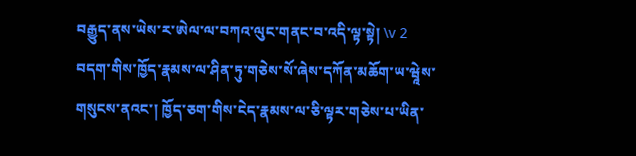བརྒྱུད་ནས་ཡེས་ར་ཨེལ་ལ་བཀའ་ལུང་གནང་བ་འདི་ལྟ་སྟེ། \v 2 བདག་གིས་ཁྱོད་རྣམས་ལ་ཤིན་ཏུ་གཅེས་སོ་ཞེས་དཀོན་མཆོག་ཡ་ཝཱེས་གསུངས་ནའང་། ཁྱོད་ཅག་གིས་ངེད་རྣམས་ལ་ཅི་ལྟར་གཅེས་པ་ཡིན་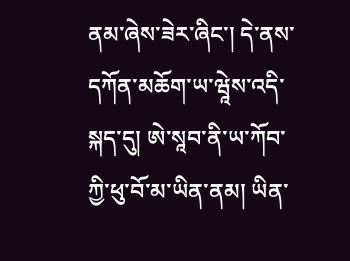ནམ་ཞེས་ཟེར་ཞིང་། དེ་ནས་དཀོན་མཆོག་ཡ་ཝཱེས་འདི་སྐད་དུ། ཨེ་སཱབ་ནི་ཡ་ཀོབ་ཀྱི་ཕུ་བོ་མ་ཡིན་ནམ། ཡིན་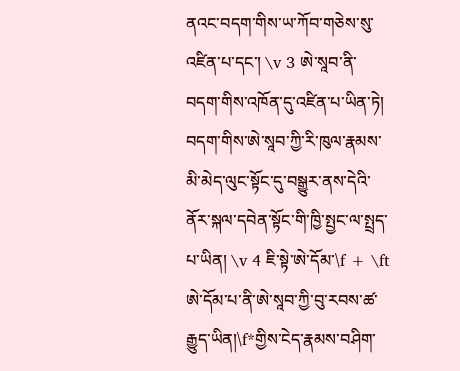ནའང་བདག་གིས་ཡ་ཀོབ་གཅེས་སུ་འཛིན་པ་དང་། \v 3 ཨེ་སཱབ་ནི་བདག་གིས་འཁོན་དུ་འཛིན་པ་ཡིན་ཏེ། བདག་གིས་ཨེ་སཱབ་ཀྱི་རི་ཁུལ་རྣམས་མི་མེད་ལུང་སྟོང་དུ་བསྒྱུར་ནས་དེའི་ནོར་སྐལ་དབེན་སྟོང་གི་ཁྱི་སྤྱང་ལ་སྤྲད་པ་ཡིན། \v 4 ཇི་སྟེ་ཨེ་དོམ་\f + \ft ཨེ་དོམ་པ་ནི་ཨེ་སཱབ་ཀྱི་བུ་རབས་ཚ་རྒྱུད་ཡིན།\f*གྱིས་ངེད་རྣམས་བཤིག་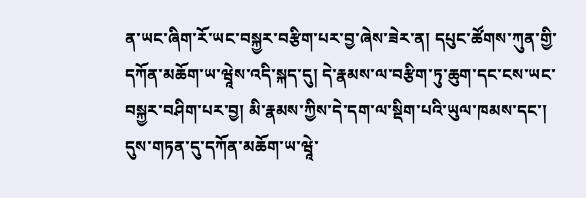ན་ཡང་ཞིག་རོ་ཡང་བསྐྱར་བརྩིག་པར་བྱ་ཞེས་ཟེར་ན། དཔུང་ཚོགས་ཀུན་གྱི་དཀོན་མཆོག་ཡ་ཝཱེས་འདི་སྐད་དུ། དེ་རྣམས་ལ་བརྩིག་ཏུ་ཆུག་དང་ངས་ཡང་བསྐྱར་བཤིག་པར་བྱ། མི་རྣམས་ཀྱིས་དེ་དག་ལ་སྡིག་པའི་ཡུལ་ཁམས་དང་། དུས་གཏན་དུ་དཀོན་མཆོག་ཡ་ཝཱེ་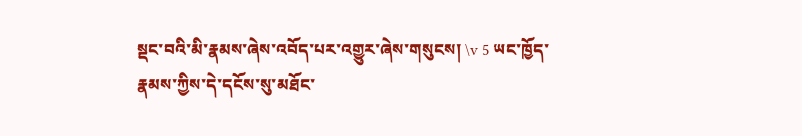སྡང་བའི་མི་རྣམས་ཞེས་འབོད་པར་འགྱུར་ཞེས་གསུངས། \v 5 ཡང་ཁྱོད་རྣམས་ཀྱིས་དེ་དངོས་སུ་མཐོང་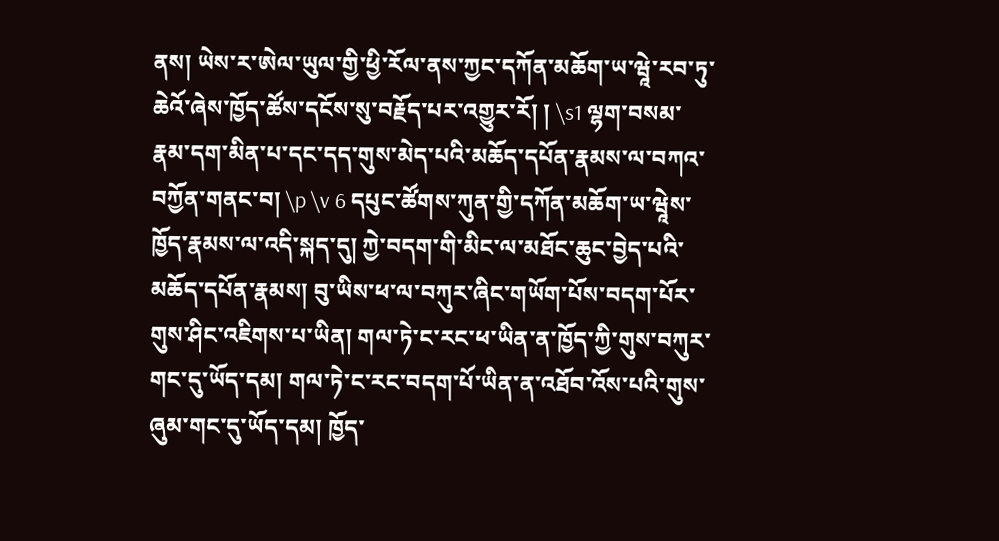ནས། ཡེས་ར་ཨེལ་ཡུལ་གྱི་ཕྱི་རོལ་ནས་ཀྱང་དཀོན་མཆོག་ཡ་ཝཱེ་རབ་ཏུ་ཆེའོ་ཞེས་ཁྱོད་ཚོས་དངོས་སུ་བརྗོད་པར་འགྱུར་རོ། ། \s1 ལྷག་བསམ་རྣམ་དག་མིན་པ་དང་དད་གུས་མེད་པའི་མཆོད་དཔོན་རྣམས་ལ་བཀའ་བཀྱོན་གནང་བ། \p \v 6 དཔུང་ཚོགས་ཀུན་གྱི་དཀོན་མཆོག་ཡ་ཝཱེས་ཁྱོད་རྣམས་ལ་འདི་སྐད་དུ། ཀྱེ་བདག་གི་མིང་ལ་མཐོང་ཆུང་བྱེད་པའི་མཆོད་དཔོན་རྣམས། བུ་ཡིས་ཕ་ལ་བཀུར་ཞིང་གཡོག་པོས་བདག་པོར་གུས་ཤིང་འཇིགས་པ་ཡིན། གལ་ཏེ་ང་རང་ཕ་ཡིན་ན་ཁྱོད་ཀྱི་གུས་བཀུར་གང་དུ་ཡོད་དམ། གལ་ཏེ་ང་རང་བདག་པོ་ཡིན་ན་འཐོབ་འོས་པའི་གུས་ཞུམ་གང་དུ་ཡོད་དམ། ཁྱོད་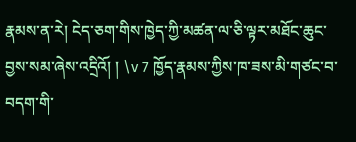རྣམས་ན་རེ། ངེད་ཅག་གིས་ཁྱེད་ཀྱི་མཚན་ལ་ཅི་ལྟར་མཐོང་ཆུང་བྱས་སམ་ཞེས་འདྲིའོ། ། \v 7 ཁྱོད་རྣམས་ཀྱིས་ཁ་ཟས་མི་གཙང་བ་བདག་གི་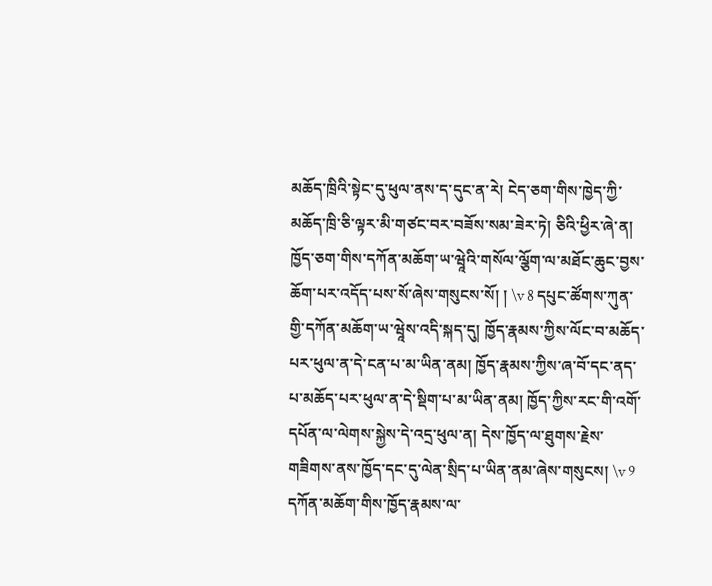མཆོད་ཁྲིའི་སྟེང་དུ་ཕུལ་ནས་ད་དུང་ན་རེ། ངེད་ཅག་གིས་ཁྱེད་ཀྱི་མཆོད་ཁྲི་ཅི་ལྟར་མི་གཙང་བར་བཟོས་སམ་ཟེར་ཏེ། ཅིའི་ཕྱིར་ཞེ་ན། ཁྱོད་ཅག་གིས་དཀོན་མཆོག་ཡ་ཝཱེའི་གསོལ་ལྕོག་ལ་མཐོང་ཆུང་བྱས་ཆོག་པར་འདོད་པས་སོ་ཞེས་གསུངས་སོ། ། \v 8 དཔུང་ཚོགས་ཀུན་གྱི་དཀོན་མཆོག་ཡ་ཝཱེས་འདི་སྐད་དུ། ཁྱོད་རྣམས་ཀྱིས་ལོང་བ་མཆོད་པར་ཕུལ་ན་དེ་ངན་པ་མ་ཡིན་ནམ། ཁྱོད་རྣམས་ཀྱིས་ཞ་བོ་དང་ནད་པ་མཆོད་པར་ཕུལ་ན་དེ་སྡིག་པ་མ་ཡིན་ནམ། ཁྱོད་ཀྱིས་རང་གི་འགོ་དཔོན་ལ་ལེགས་སྐྱེས་དེ་འདྲ་ཕུལ་ན། དེས་ཁྱོད་ལ་ཐུགས་རྗེས་གཟིགས་ནས་ཁྱོད་དང་དུ་ལེན་སྲིད་པ་ཡིན་ནམ་ཞེས་གསུངས། \v 9 དཀོན་མཆོག་གིས་ཁྱོད་རྣམས་ལ་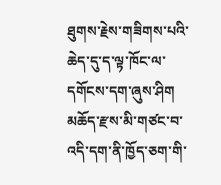ཐུགས་རྗེས་གཟིགས་པའི་ཆེད་དུ་ད་ལྟ་ཁོང་ལ་དགོངས་དག་ཞུས་ཤིག མཆོད་རྫས་མི་གཙང་བ་འདི་དག་ནི་ཁྱོད་ཅག་གི་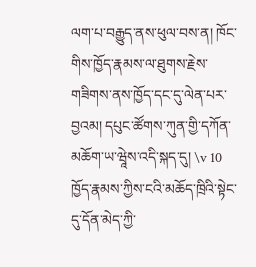ལག་པ་བརྒྱུད་ནས་ཕུལ་བས་ན། ཁོང་གིས་ཁྱོད་རྣམས་ལ་ཐུགས་རྗེས་གཟིགས་ནས་ཁྱོད་དང་དུ་ལེན་པར་བྱའམ། དཔུང་ཚོགས་ཀུན་གྱི་དཀོན་མཆོག་ཡ་ཝཱེས་འདི་སྐད་དུ། \v 10 ཁྱོད་རྣམས་ཀྱིས་ངའི་མཆོད་ཁྲིའི་སྟེང་དུ་དོན་མེད་ཀྱི་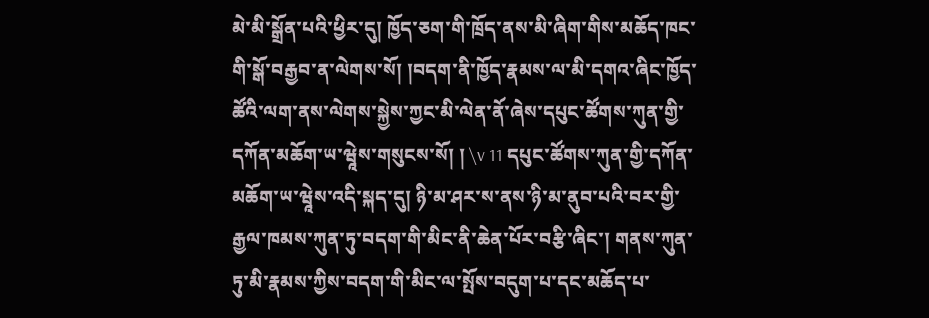མེ་མི་སྒྲོན་པའི་ཕྱིར་དུ། ཁྱོད་ཅག་གི་ཁྲོད་ནས་མི་ཞིག་གིས་མཆོད་ཁང་གི་སྒོ་བརྒྱབ་ན་ལེགས་སོ། །བདག་ནི་ཁྱོད་རྣམས་ལ་མི་དགའ་ཞིང་ཁྱོད་ཚོའི་ལག་ནས་ལེགས་སྐྱེས་ཀྱང་མི་ལེན་ནོ་ཞེས་དཔུང་ཚོགས་ཀུན་གྱི་དཀོན་མཆོག་ཡ་ཝཱེས་གསུངས་སོ། ། \v 11 དཔུང་ཚོགས་ཀུན་གྱི་དཀོན་མཆོག་ཡ་ཝཱེས་འདི་སྐད་དུ། ཉི་མ་ཤར་ས་ནས་ཉི་མ་ནུབ་པའི་བར་གྱི་རྒྱལ་ཁམས་ཀུན་ཏུ་བདག་གི་མིང་ནི་ཆེན་པོར་བརྩི་ཞིང་། གནས་ཀུན་ཏུ་མི་རྣམས་ཀྱིས་བདག་གི་མིང་ལ་སྤོས་བདུག་པ་དང་མཆོད་པ་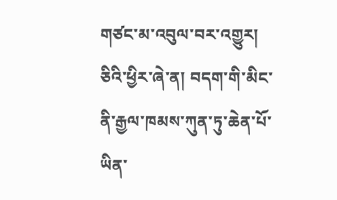གཙང་མ་འབུལ་བར་འགྱུར། ཅིའི་ཕྱིར་ཞེ་ན། བདག་གི་མིང་ནི་རྒྱལ་ཁམས་ཀུན་ཏུ་ཆེན་པོ་ཡིན་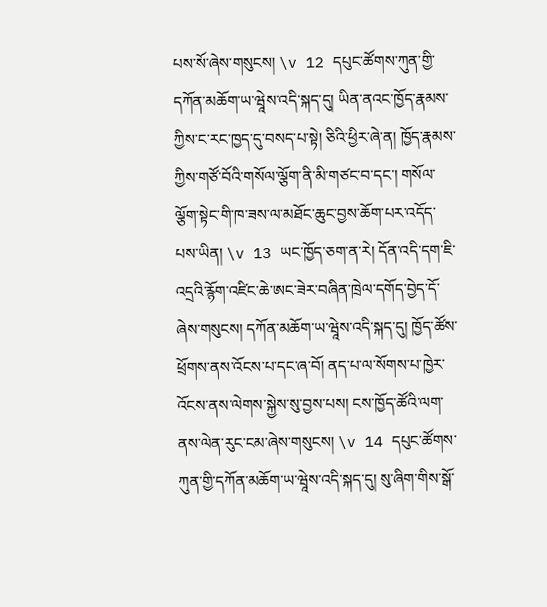པས་སོ་ཞེས་གསུངས། \v 12 དཔུང་ཚོགས་ཀུན་གྱི་དཀོན་མཆོག་ཡ་ཝཱེས་འདི་སྐད་དུ། ཡིན་ནའང་ཁྱོད་རྣམས་ཀྱིས་ང་རང་ཁྱད་དུ་བསད་པ་སྟེ། ཅིའི་ཕྱིར་ཞེ་ན། ཁྱོད་རྣམས་ཀྱིས་གཙོ་བོའི་གསོལ་ལྕོག་ནི་མི་གཙང་བ་དང་། གསོལ་ལྕོག་སྟེང་གི་ཁ་ཟས་ལ་མཐོང་ཆུང་བྱས་ཆོག་པར་འདོད་པས་ཡིན། \v 13 ཡང་ཁྱོད་ཅག་ན་རེ། དོན་འདི་དག་ཇི་འདྲའི་རྙོག་འཛིང་ཆེ་ཨང་ཟེར་བཞིན་ཁྲེལ་དགོད་བྱེད་དོ་ཞེས་གསུངས། དཀོན་མཆོག་ཡ་ཝཱེས་འདི་སྐད་དུ། ཁྱོད་ཚོས་ཕྲོགས་ནས་འོངས་པ་དང་ཞ་བོ། ནད་པ་ལ་སོགས་པ་ཁྱེར་འོངས་ནས་ལེགས་སྐྱེས་སུ་བྱས་པས། ངས་ཁྱོད་ཚོའི་ལག་ནས་ལེན་རུང་ངམ་ཞེས་གསུངས། \v 14 དཔུང་ཚོགས་ཀུན་གྱི་དཀོན་མཆོག་ཡ་ཝཱེས་འདི་སྐད་དུ། སུ་ཞིག་གིས་སྒོ་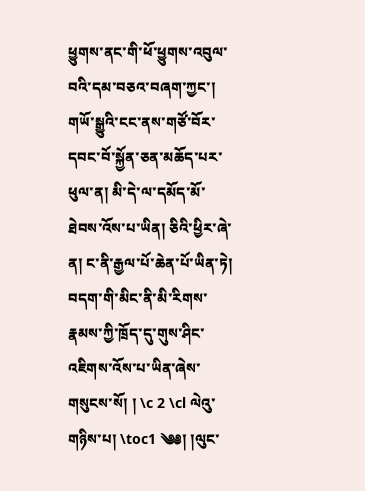ཕྱུགས་ནང་གི་ཕོ་ཕྱུགས་འབུལ་བའི་དམ་བཅའ་བཞག་ཀྱང་། གཡོ་སྒྱུའི་ངང་ནས་གཙོ་བོར་དབང་བོ་སྐྱོན་ཅན་མཆོད་པར་ཕུལ་ན། མི་དེ་ལ་དམོད་མོ་ཐེབས་འོས་པ་ཡིན། ཅིའི་ཕྱིར་ཞེ་ན། ང་ནི་རྒྱལ་པོ་ཆེན་པོ་ཡིན་ཏེ། བདག་གི་མིང་ནི་མི་རིགས་རྣམས་ཀྱི་ཁྲོད་དུ་གུས་ཤིང་འཇིགས་འོས་པ་ཡིན་ཞེས་གསུངས་སོ། ། \c 2 \cl ལེའུ་གཉིས་པ། \toc1 ༄༅། །ལུང་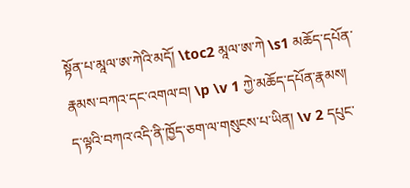སྟོན་པ་མཱལ་ཨ་ཀེའི་མདོ། \toc2 མཱལ་ཨ་ཀེ \s1 མཆོད་དཔོན་རྣམས་བཀའ་དང་འགལ་བ། \p \v 1 ཀྱེ་མཆོད་དཔོན་རྣམས། ད་ལྟའི་བཀའ་འདི་ནི་ཁྱོད་ཅག་ལ་གསུངས་པ་ཡིན། \v 2 དཔུང་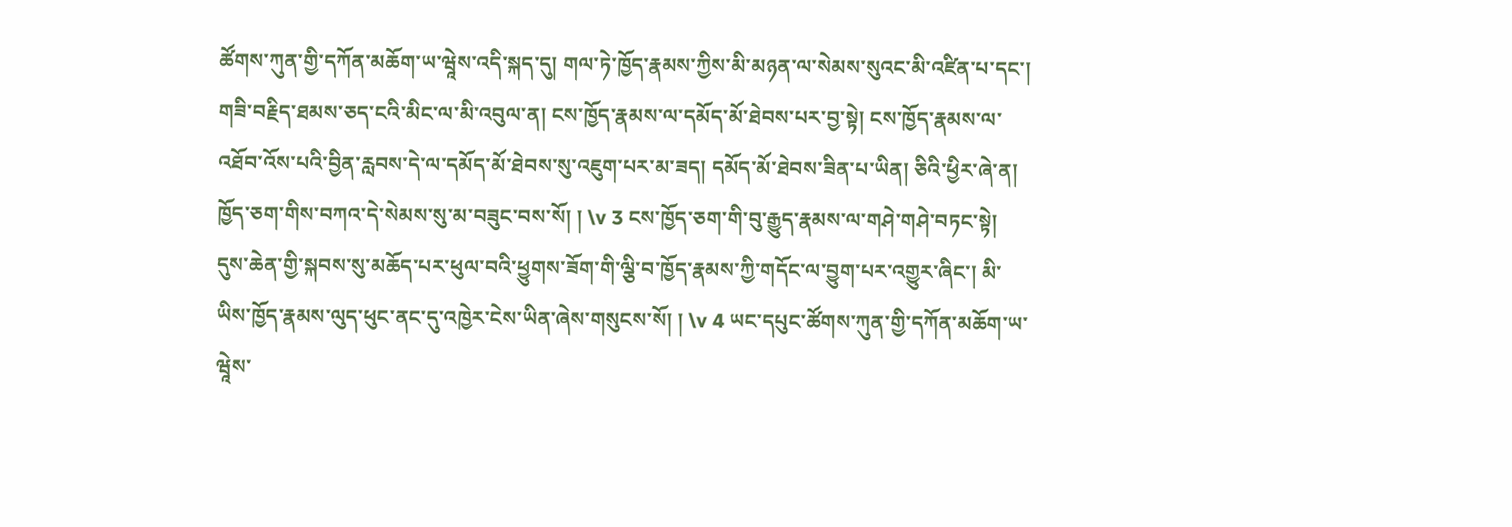ཚོགས་ཀུན་གྱི་དཀོན་མཆོག་ཡ་ཝཱེས་འདི་སྐད་དུ། གལ་ཏེ་ཁྱོད་རྣམས་ཀྱིས་མི་མཉན་ལ་སེམས་སུའང་མི་འཛིན་པ་དང་། གཟི་བརྗིད་ཐམས་ཅད་ངའི་མིང་ལ་མི་འབུལ་ན། ངས་ཁྱོད་རྣམས་ལ་དམོད་མོ་ཐེབས་པར་བྱ་སྟེ། ངས་ཁྱོད་རྣམས་ལ་འཐོབ་འོས་པའི་བྱིན་རླབས་དེ་ལ་དམོད་མོ་ཐེབས་སུ་འཇུག་པར་མ་ཟད། དམོད་མོ་ཐེབས་ཟིན་པ་ཡིན། ཅིའི་ཕྱིར་ཞེ་ན། ཁྱོད་ཅག་གིས་བཀའ་དེ་སེམས་སུ་མ་བཟུང་བས་སོ། ། \v 3 ངས་ཁྱོད་ཅག་གི་བུ་རྒྱུད་རྣམས་ལ་གཤེ་གཤེ་བཏང་སྟེ། དུས་ཆེན་གྱི་སྐབས་སུ་མཆོད་པར་ཕུལ་བའི་ཕྱུགས་ཟོག་གི་ལྕི་བ་ཁྱོད་རྣམས་ཀྱི་གདོང་ལ་བྱུག་པར་འགྱུར་ཞིང་། མི་ཡིས་ཁྱོད་རྣམས་ལུད་ཕུང་ནང་དུ་འཁྱེར་ངེས་ཡིན་ཞེས་གསུངས་སོ། ། \v 4 ཡང་དཔུང་ཚོགས་ཀུན་གྱི་དཀོན་མཆོག་ཡ་ཝཱེས་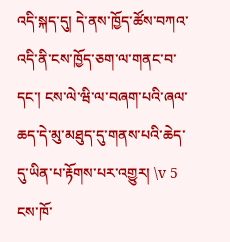འདི་སྐད་དུ། དེ་ནས་ཁྱོད་ཚོས་བཀའ་འདི་ནི་ངས་ཁྱོད་ཅག་ལ་གནང་བ་དང་། ངས་ལེ་ཝི་ལ་བཞག་པའི་ཞལ་ཆད་དེ་མུ་མཐུད་དུ་གནས་པའི་ཆེད་དུ་ཡིན་པ་རྟོགས་པར་འགྱུར། \v 5 ངས་ཁོ་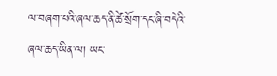ལ་བཞག་པའི་ཞལ་ཆད་ནི་ཚེ་སྲོག་དང་ཞི་བདེའི་ཞལ་ཆད་ཡིན་ལ། ཡང་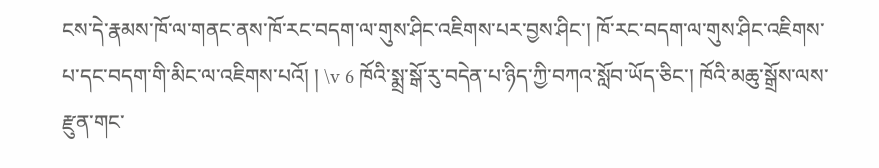ངས་དེ་རྣམས་ཁོ་ལ་གནང་ནས་ཁོ་རང་བདག་ལ་གུས་ཤིང་འཇིགས་པར་བྱས་ཤིང་། ཁོ་རང་བདག་ལ་གུས་ཤིང་འཇིགས་པ་དང་བདག་གི་མིང་ལ་འཇིགས་པའོ། ། \v 6 ཁོའི་སྨྲ་སྒོ་རུ་བདེན་པ་ཉིད་ཀྱི་བཀའ་སློབ་ཡོད་ཅིང་། ཁོའི་མཆུ་སྒྲོས་ལས་རྫུན་གང་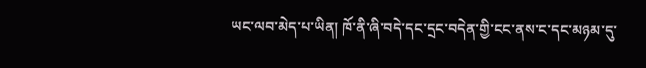ཡང་ལབ་མེད་པ་ཡིན། ཁོ་ནི་ཞི་བདེ་དང་དྲང་བདེན་གྱི་ངང་ནས་ང་དང་མཉམ་དུ་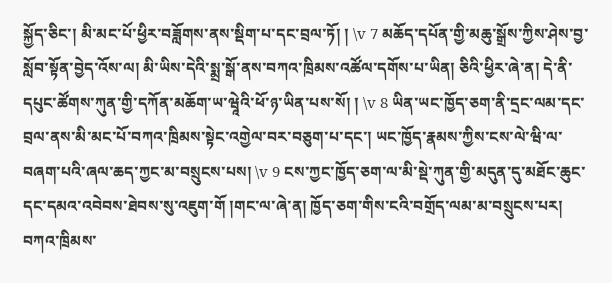སྐྱོད་ཅིང་། མི་མང་པོ་ཕྱིར་བཟློགས་ནས་སྡིག་པ་དང་བྲལ་ཏོ། ། \v 7 མཆོད་དཔོན་གྱི་མཆུ་སྒྲོས་ཀྱིས་ཤེས་བྱ་སློབ་སྟོན་བྱེད་འོས་ལ། མི་ཡིས་དེའི་སྨྲ་སྒོ་ནས་བཀའ་ཁྲིམས་འཚོལ་དགོས་པ་ཡིན། ཅིའི་ཕྱིར་ཞེ་ན། དེ་ནི་དཔུང་ཚོགས་ཀུན་གྱི་དཀོན་མཆོག་ཡ་ཝཱེའི་ཕོ་ཉ་ཡིན་པས་སོ། ། \v 8 ཡིན་ཡང་ཁྱོད་ཅག་ནི་དྲང་ལམ་དང་བྲལ་ནས་མི་མང་པོ་བཀའ་ཁྲིམས་སྟེང་འགྱེལ་བར་བཅུག་པ་དང་། ཡང་ཁྱོད་རྣམས་ཀྱིས་ངས་ལེ་ཝི་ལ་བཞག་པའི་ཞལ་ཆད་ཀྱང་མ་བསྲུངས་པས། \v 9 ངས་ཀྱང་ཁྱོད་ཅག་ལ་མི་སྡེ་ཀུན་གྱི་མདུན་དུ་མཐོང་ཆུང་དང་དམའ་འབེབས་ཐེབས་སུ་འཇུག་གོ །གང་ལ་ཞེ་ན། ཁྱོད་ཅག་གིས་ངའི་བགྲོད་ལམ་མ་བསྲུངས་པར། བཀའ་ཁྲིམས་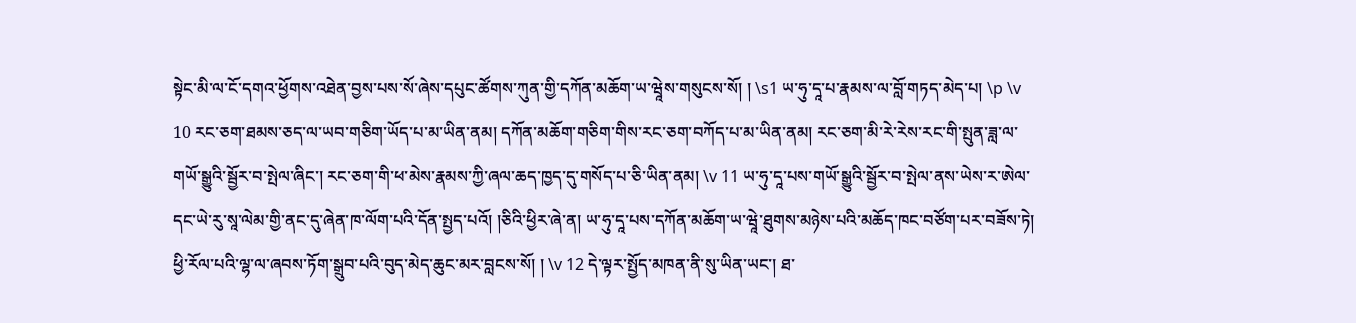སྟེང་མི་ལ་ངོ་དགའ་ཕྱོགས་འཐེན་བྱས་པས་སོ་ཞེས་དཔུང་ཚོགས་ཀུན་གྱི་དཀོན་མཆོག་ཡ་ཝཱེས་གསུངས་སོ། ། \s1 ཡ་ཧུ་དཱ་པ་རྣམས་ལ་བློ་གཏད་མེད་པ། \p \v 10 རང་ཅག་ཐམས་ཅད་ལ་ཡབ་གཅིག་ཡོད་པ་མ་ཡིན་ནམ། དཀོན་མཆོག་གཅིག་གིས་རང་ཅག་བཀོད་པ་མ་ཡིན་ནམ། རང་ཅག་མི་རེ་རེས་རང་གི་སྤུན་ཟླ་ལ་གཡོ་སྒྱུའི་སྦྱོར་བ་སྤེལ་ཞིང་། རང་ཅག་གི་ཕ་མེས་རྣམས་ཀྱི་ཞལ་ཆད་ཁྱད་དུ་གསོད་པ་ཅི་ཡིན་ནམ། \v 11 ཡ་ཧུ་དཱ་པས་གཡོ་སྒྱུའི་སྦྱོར་བ་སྤེལ་ནས་ཡེས་ར་ཨེལ་དང་ཡེ་རུ་སཱ་ལེམ་གྱི་ནང་དུ་ཞེན་ཁ་ལོག་པའི་དོན་སྤྱད་པའོ། །ཅིའི་ཕྱིར་ཞེ་ན། ཡ་ཧུ་དཱ་པས་དཀོན་མཆོག་ཡ་ཝཱེ་ཐུགས་མཉེས་པའི་མཆོད་ཁང་བཙོག་པར་བཟོས་ཏེ། ཕྱི་རོལ་པའི་ལྷ་ལ་ཞབས་ཏོག་སྒྲུབ་པའི་བུད་མེད་ཆུང་མར་བླངས་སོ། ། \v 12 དེ་ལྟར་སྤྱོད་མཁན་ནི་སུ་ཡིན་ཡང་། ཐ་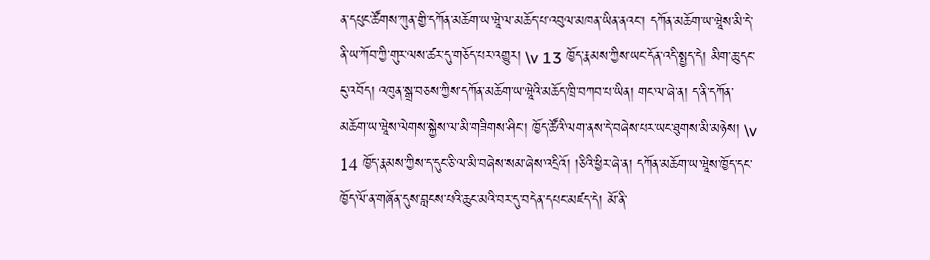ན་དཔུང་ཚོགས་ཀུན་གྱི་དཀོན་མཆོག་ཡ་ཝཱེ་ལ་མཆོད་པ་འབུལ་མཁན་ཡིན་ནའང་། དཀོན་མཆོག་ཡ་ཝཱེས་མི་དེ་ནི་ཡ་ཀོབ་ཀྱི་གུར་ལས་ཚར་དུ་གཅོད་པར་འགྱུར། \v 13 ཁྱོད་རྣམས་ཀྱིས་ཡང་དོན་འདི་སྤྱད་དེ། མིག་ཆུ་དང་ངུ་འབོད། འཁུན་སྒྲ་བཅས་ཀྱིས་དཀོན་མཆོག་ཡ་ཝཱེའི་མཆོད་ཁྲི་བཀབ་པ་ཡིན། གང་ལ་ཞེ་ན། ད་ནི་དཀོན་མཆོག་ཡ་ཝཱེས་ལེགས་སྐྱེས་ལ་མི་གཟིགས་ཤིང་། ཁྱོད་ཚོའི་ལག་ནས་དེ་བཞེས་པར་ཡང་ཐུགས་མི་མཉེས། \v 14 ཁྱོད་རྣམས་ཀྱིས་ད་དུང་ཅི་ལ་མི་བཞེས་སམ་ཞེས་འདྲིའོ། །ཅིའི་ཕྱིར་ཞེ་ན། དཀོན་མཆོག་ཡ་ཝཱེས་ཁྱོད་དང་ཁྱོད་ལོ་ན་གཞོན་དུས་བླངས་པའི་ཆུང་མའི་བར་དུ་བདེན་དཔང་མཛད་དེ། མོ་ནི་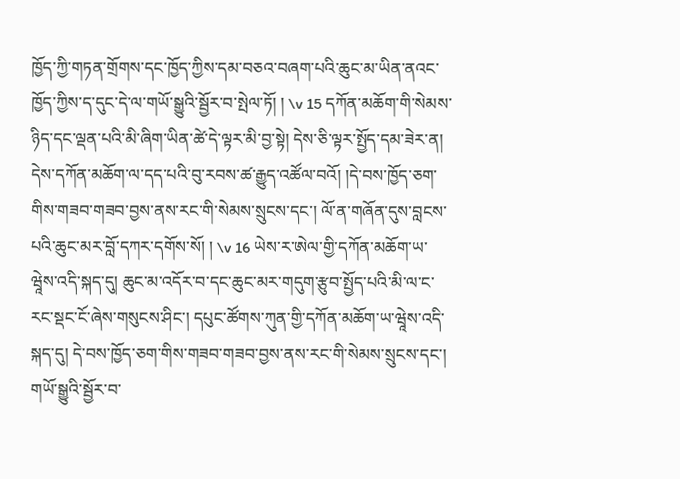ཁྱོད་ཀྱི་གཏན་གྲོགས་དང་ཁྱོད་ཀྱིས་དམ་བཅའ་བཞག་པའི་ཆུང་མ་ཡིན་ནའང་ཁྱོད་ཀྱིས་ད་དུང་དེ་ལ་གཡོ་སྒྱུའི་སྦྱོར་བ་སྤེལ་ཏོ། ། \v 15 དཀོན་མཆོག་གི་སེམས་ཉིད་དང་ལྡན་པའི་མི་ཞིག་ཡིན་ཚེ་དེ་ལྟར་མི་བྱ་སྟེ། དེས་ཅི་ལྟར་སྤྱོད་དམ་ཟེར་ན། དེས་དཀོན་མཆོག་ལ་དད་པའི་བུ་རབས་ཚ་རྒྱུད་འཚོལ་བའོ། །དེ་བས་ཁྱོད་ཅག་གིས་གཟབ་གཟབ་བྱས་ནས་རང་གི་སེམས་སྲུངས་དང་། ལོ་ན་གཞོན་དུས་བླངས་པའི་ཆུང་མར་བློ་དཀར་དགོས་སོ། ། \v 16 ཡེས་ར་ཨེལ་གྱི་དཀོན་མཆོག་ཡ་ཝཱེས་འདི་སྐད་དུ། ཆུང་མ་འདོར་བ་དང་ཆུང་མར་གདུག་རྩུབ་སྤྱོད་པའི་མི་ལ་ང་རང་སྡང་ངོ་ཞེས་གསུངས་ཤིང་། དཔུང་ཚོགས་ཀུན་གྱི་དཀོན་མཆོག་ཡ་ཝཱེས་འདི་སྐད་དུ། དེ་བས་ཁྱོད་ཅག་གིས་གཟབ་གཟབ་བྱས་ནས་རང་གི་སེམས་སྲུངས་དང་། གཡོ་སྒྱུའི་སྦྱོར་བ་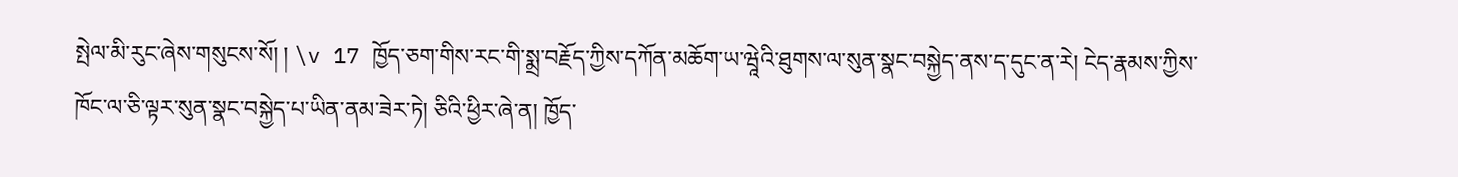སྤེལ་མི་རུང་ཞེས་གསུངས་སོ། ། \v 17 ཁྱོད་ཅག་གིས་རང་གི་སྨྲ་བརྗོད་ཀྱིས་དཀོན་མཆོག་ཡ་ཝཱེའི་ཐུགས་ལ་སུན་སྣང་བསྐྱེད་ནས་ད་དུང་ན་རེ། ངེད་རྣམས་ཀྱིས་ཁོང་ལ་ཅི་ལྟར་སུན་སྣང་བསྐྱེད་པ་ཡིན་ནམ་ཟེར་ཏེ། ཅིའི་ཕྱིར་ཞེ་ན། ཁྱོད་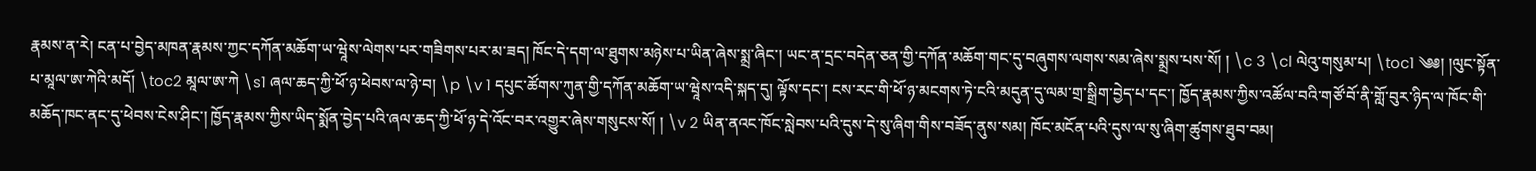རྣམས་ན་རེ། ངན་པ་བྱེད་མཁན་རྣམས་ཀྱང་དཀོན་མཆོག་ཡ་ཝཱེས་ལེགས་པར་གཟིགས་པར་མ་ཟད། ཁོང་དེ་དག་ལ་ཐུགས་མཉེས་པ་ཡིན་ཞེས་སྨྲ་ཞིང་། ཡང་ན་དྲང་བདེན་ཅན་གྱི་དཀོན་མཆོག་གང་དུ་བཞུགས་ལགས་སམ་ཞེས་སྨྲས་པས་སོ། ། \c 3 \cl ལེའུ་གསུམ་པ། \toc1 ༄༅། །ལུང་སྟོན་པ་མཱལ་ཨ་ཀེའི་མདོ། \toc2 མཱལ་ཨ་ཀེ \s1 ཞལ་ཆད་ཀྱི་ཕོ་ཉ་ཕེབས་ལ་ཉེ་བ། \p \v 1 དཔུང་ཚོགས་ཀུན་གྱི་དཀོན་མཆོག་ཡ་ཝཱེས་འདི་སྐད་དུ། ལྟོས་དང་། ངས་རང་གི་ཕོ་ཉ་མངགས་ཏེ་ངའི་མདུན་དུ་ལམ་གྲ་སྒྲིག་བྱེད་པ་དང་། ཁྱོད་རྣམས་ཀྱིས་འཚོལ་བའི་གཙོ་བོ་ནི་གློ་བུར་ཉིད་ལ་ཁོང་གི་མཆོད་ཁང་ནང་དུ་ཕེབས་ངེས་ཤིང་། ཁྱོད་རྣམས་ཀྱིས་ཡིད་སྨོན་བྱེད་པའི་ཞལ་ཆད་ཀྱི་ཕོ་ཉ་དེ་འོང་བར་འགྱུར་ཞེས་གསུངས་སོ། ། \v 2 ཡིན་ནའང་ཁོང་སླེབས་པའི་དུས་དེ་སུ་ཞིག་གིས་བཟོད་ནུས་སམ། ཁོང་མངོན་པའི་དུས་ལ་སུ་ཞིག་ཚུགས་ཐུབ་བམ།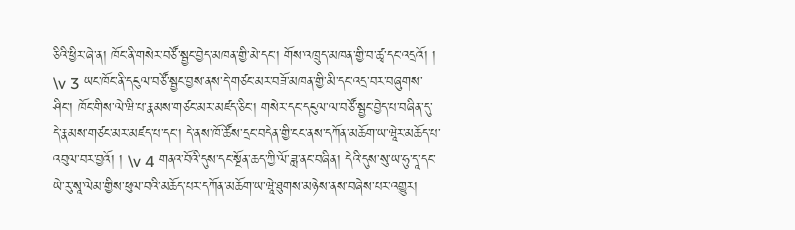ཅིའི་ཕྱིར་ཞེ་ན། ཁོང་ནི་གསེར་བཙོ་སྦྱང་བྱེད་མཁན་གྱི་མེ་དང་། གོས་འཁྲུད་མཁན་གྱི་བ་ཚྭ་དང་འདྲའོ། ། \v 3 ཡང་ཁོང་ནི་དངུལ་བཙོ་སྦྱང་བྱས་ནས་དེ་གཙང་མར་བཟོ་མཁན་གྱི་མི་དང་འདྲ་བར་བཞུགས་ཤིང་། ཁོང་གིས་ལེ་ཝི་པ་རྣམས་གཙང་མར་མཛད་ཅིང་། གསེར་དང་དངུལ་ལ་བཙོ་སྦྱང་བྱེད་པ་བཞིན་དུ་དེ་རྣམས་གཙང་མར་མཛད་པ་དང་། དེ་ནས་ཁོ་ཚོས་དྲང་བདེན་གྱི་ངང་ནས་དཀོན་མཆོག་ཡ་ཝཱེར་མཆོད་པ་འབུལ་བར་བྱའོ། ། \v 4 གནའ་བོའི་དུས་དང་སྔོན་ཆད་ཀྱི་ལོ་ཟླ་ནང་བཞིན། དེའི་དུས་སུ་ཡ་ཧུ་དཱ་དང་ཡེ་རུ་སཱ་ལེམ་གྱིས་ཕུལ་བའི་མཆོད་པར་དཀོན་མཆོག་ཡ་ཝཱེ་ཐུགས་མཉེས་ནས་བཞེས་པར་འགྱུར།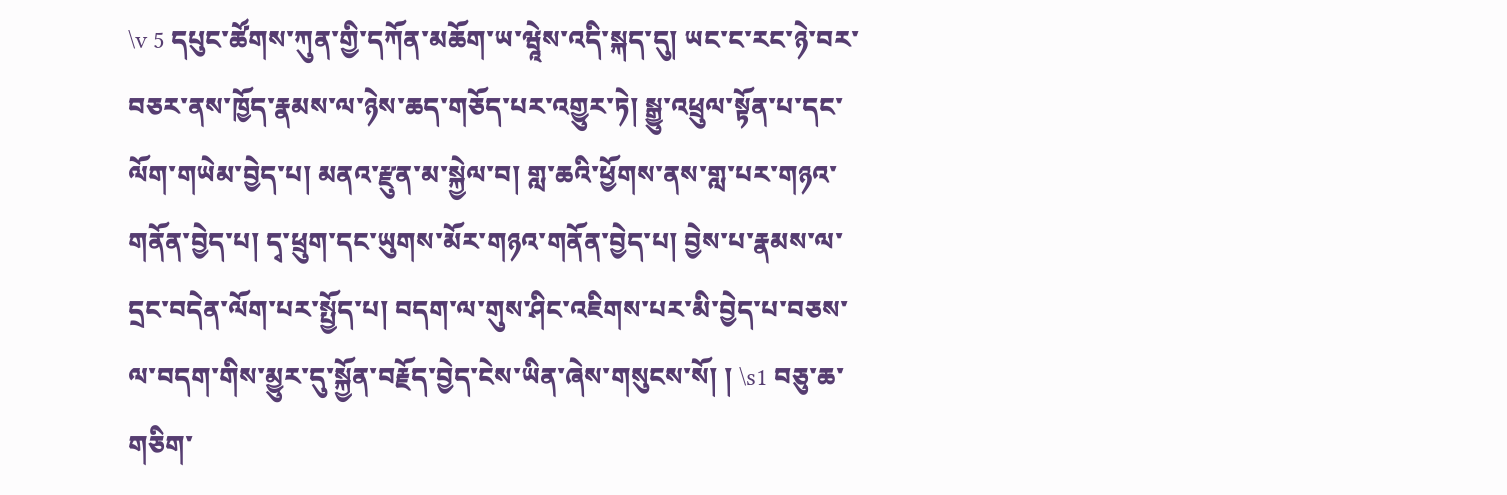\v 5 དཔུང་ཚོགས་ཀུན་གྱི་དཀོན་མཆོག་ཡ་ཝཱེས་འདི་སྐད་དུ། ཡང་ང་རང་ཉེ་བར་བཅར་ནས་ཁྱོད་རྣམས་ལ་ཉེས་ཆད་གཅོད་པར་འགྱུར་ཏེ། སྒྱུ་འཕྲུལ་སྟོན་པ་དང་ལོག་གཡེམ་བྱེད་པ། མནའ་རྫུན་མ་སྐྱེལ་བ། གླ་ཆའི་ཕྱོགས་ནས་གླ་པར་གཉའ་གནོན་བྱེད་པ། དྭ་ཕྲུག་དང་ཡུགས་མོར་གཉའ་གནོན་བྱེད་པ། བྱེས་པ་རྣམས་ལ་དྲང་བདེན་ལོག་པར་སྤྱོད་པ། བདག་ལ་གུས་ཤིང་འཇིགས་པར་མི་བྱེད་པ་བཅས་ལ་བདག་གིས་མྱུར་དུ་སྐྱོན་བརྗོད་བྱེད་ངེས་ཡིན་ཞེས་གསུངས་སོ། ། \s1 བཅུ་ཆ་གཅིག་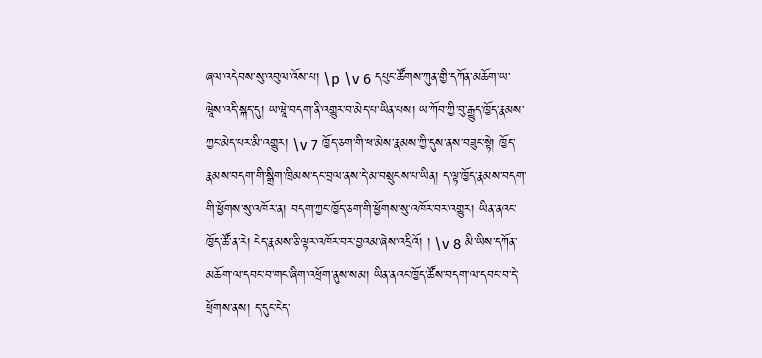ཞལ་འདེབས་སུ་འབུལ་འོས་པ། \p \v 6 དཔུང་ཚོགས་ཀུན་གྱི་དཀོན་མཆོག་ཡ་ཝཱེས་འདི་སྐད་དུ། ཡ་ཝཱེ་བདག་ནི་འགྱུར་བ་མེད་པ་ཡིན་པས། ཡ་ཀོབ་ཀྱི་བུ་རྒྱུད་ཁྱོད་རྣམས་ཀྱང་མེད་པར་མི་འགྱུར། \v 7 ཁྱོད་ཅག་གི་ཕ་མེས་རྣམས་ཀྱི་དུས་ནས་བཟུང་སྟེ། ཁྱོད་རྣམས་བདག་གི་སྒྲིག་ཁྲིམས་དང་བྲལ་ནས་དེ་མ་བསྲུངས་པ་ཡིན། ད་ལྟ་ཁྱོད་རྣམས་བདག་གི་ཕྱོགས་སུ་འཁོར་ན། བདག་ཀྱང་ཁྱོད་ཅག་གི་ཕྱོགས་སུ་འཁོར་བར་འགྱུར། ཡིན་ནའང་ཁྱོད་ཚོ་ན་རེ། ངེད་རྣམས་ཅི་ལྟར་འཁོར་བར་བྱའམ་ཞེས་འདྲིའོ། ། \v 8 མི་ཡིས་དཀོན་མཆོག་ལ་དབང་བ་གང་ཞིག་འཕྲོག་ནུས་སམ། ཡིན་ནའང་ཁྱོད་ཚོས་བདག་ལ་དབང་བ་དེ་ཕྲོགས་ནས། ད་དུང་ངེད་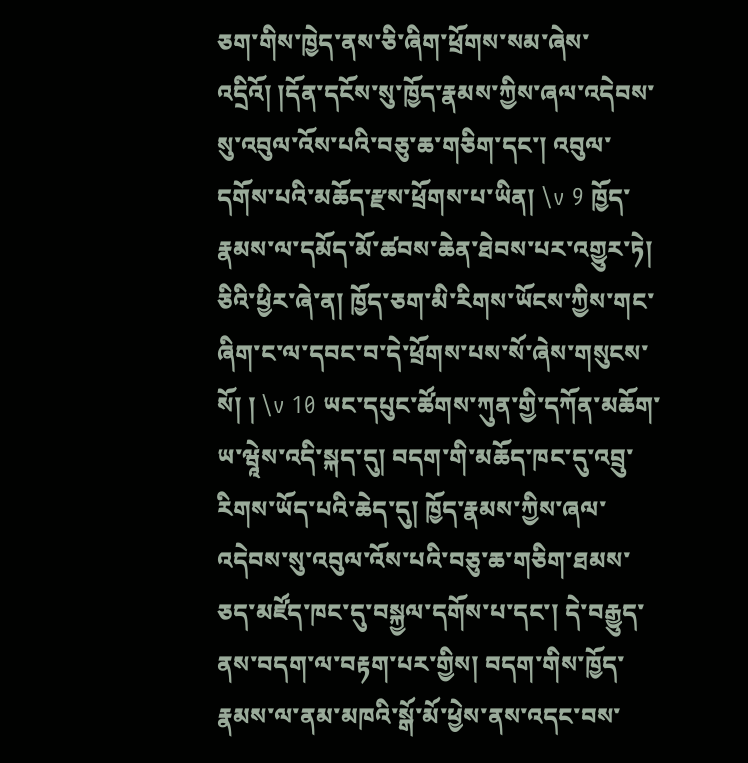ཅག་གིས་ཁྱེད་ནས་ཅི་ཞིག་ཕྲོགས་སམ་ཞེས་འདྲིའོ། །དོན་དངོས་སུ་ཁྱོད་རྣམས་ཀྱིས་ཞལ་འདེབས་སུ་འབུལ་འོས་པའི་བཅུ་ཆ་གཅིག་དང་། འབུལ་དགོས་པའི་མཆོད་རྫས་ཕྲོགས་པ་ཡིན། \v 9 ཁྱོད་རྣམས་ལ་དམོད་མོ་ཚབས་ཆེན་ཐེབས་པར་འགྱུར་ཏེ། ཅིའི་ཕྱིར་ཞེ་ན། ཁྱོད་ཅག་མི་རིགས་ཡོངས་ཀྱིས་གང་ཞིག་ང་ལ་དབང་བ་དེ་ཕྲོགས་པས་སོ་ཞེས་གསུངས་སོ། ། \v 10 ཡང་དཔུང་ཚོགས་ཀུན་གྱི་དཀོན་མཆོག་ཡ་ཝཱེས་འདི་སྐད་དུ། བདག་གི་མཆོད་ཁང་དུ་འབྲུ་རིགས་ཡོད་པའི་ཆེད་དུ། ཁྱོད་རྣམས་ཀྱིས་ཞལ་འདེབས་སུ་འབུལ་འོས་པའི་བཅུ་ཆ་གཅིག་ཐམས་ཅད་མཛོད་ཁང་དུ་བསྐྱལ་དགོས་པ་དང་། དེ་བརྒྱུད་ནས་བདག་ལ་བརྟག་པར་གྱིས། བདག་གིས་ཁྱོད་རྣམས་ལ་ནམ་མཁའི་སྒོ་མོ་ཕྱེས་ནས་འདང་བས་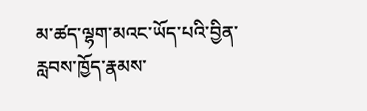མ་ཚད་ལྷག་མའང་ཡོད་པའི་བྱིན་རླབས་ཁྱོད་རྣམས་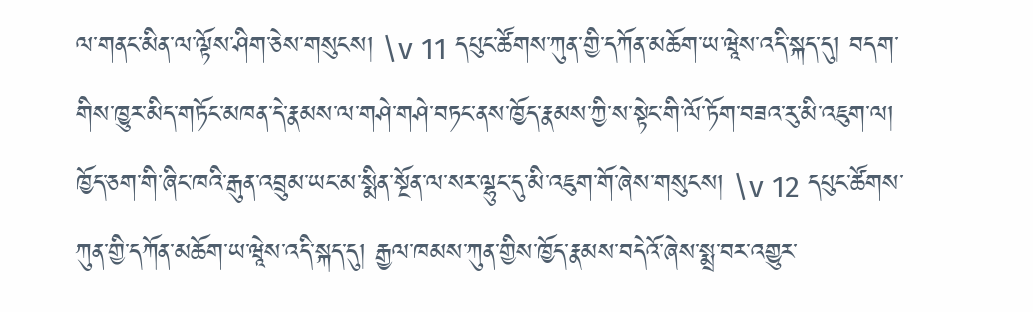ལ་གནང་མིན་ལ་ལྟོས་ཤིག་ཅེས་གསུངས། \v 11 དཔུང་ཚོགས་ཀུན་གྱི་དཀོན་མཆོག་ཡ་ཝཱེས་འདི་སྐད་དུ། བདག་གིས་ཁྱུར་མིད་གཏོང་མཁན་དེ་རྣམས་ལ་གཤེ་གཤེ་བཏང་ནས་ཁྱོད་རྣམས་ཀྱི་ས་སྟེང་གི་ལོ་ཏོག་བཟའ་རུ་མི་འཇུག་ལ། ཁྱོད་ཅག་གི་ཞིང་ཁའི་རྒུན་འབྲུམ་ཡང་མ་སྨིན་སྔོན་ལ་སར་ལྷུང་དུ་མི་འཇུག་གོ་ཞེས་གསུངས། \v 12 དཔུང་ཚོགས་ཀུན་གྱི་དཀོན་མཆོག་ཡ་ཝཱེས་འདི་སྐད་དུ། རྒྱལ་ཁམས་ཀུན་གྱིས་ཁྱོད་རྣམས་བདེའོ་ཞེས་སྨྲ་བར་འགྱུར་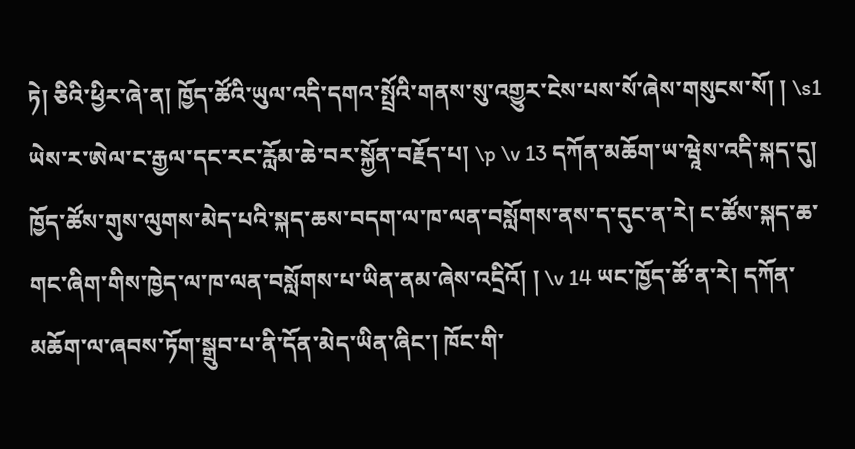ཏེ། ཅིའི་ཕྱིར་ཞེ་ན། ཁྱོད་ཚོའི་ཡུལ་འདི་དགའ་སྤྲོའི་གནས་སུ་འགྱུར་ངེས་པས་སོ་ཞེས་གསུངས་སོ། ། \s1 ཡེས་ར་ཨེལ་ང་རྒྱལ་དང་རང་རློམ་ཆེ་བར་སྐྱོན་བརྗོད་པ། \p \v 13 དཀོན་མཆོག་ཡ་ཝཱེས་འདི་སྐད་དུ། ཁྱོད་ཚོས་གུས་ལུགས་མེད་པའི་སྐད་ཆས་བདག་ལ་ཁ་ལན་བསློགས་ནས་ད་དུང་ན་རེ། ང་ཚོས་སྐད་ཆ་གང་ཞིག་གིས་ཁྱེད་ལ་ཁ་ལན་བསློགས་པ་ཡིན་ནམ་ཞེས་འདྲིའོ། ། \v 14 ཡང་ཁྱོད་ཚོ་ན་རེ། དཀོན་མཆོག་ལ་ཞབས་ཏོག་སྒྲུབ་པ་ནི་དོན་མེད་ཡིན་ཞིང་། ཁོང་གི་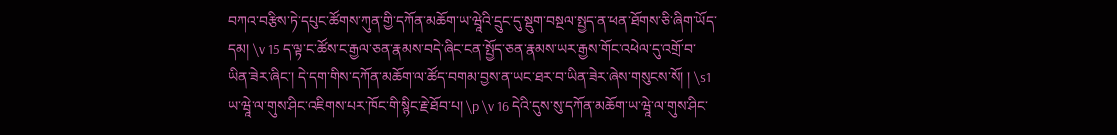བཀའ་བརྩིས་ཏེ་དཔུང་ཚོགས་ཀུན་གྱི་དཀོན་མཆོག་ཡ་ཝཱེའི་དྲུང་དུ་སྡུག་བསྔལ་སྤྱད་ན་ཕན་ཐོགས་ཅི་ཞིག་ཡོད་དམ། \v 15 ད་ལྟ་ང་ཚོས་ང་རྒྱལ་ཅན་རྣམས་བདེ་ཞིང་ངན་སྤྱོད་ཅན་རྣམས་ཡར་རྒྱས་གོང་འཕེལ་དུ་འགྲོ་བ་ཡིན་ཟེར་ཞིང་། དེ་དག་གིས་དཀོན་མཆོག་ལ་ཚོད་བགམ་བྱས་ན་ཡང་ཐར་བ་ཡིན་ཟེར་ཞེས་གསུངས་སོ། ། \s1 ཡ་ཝཱེ་ལ་གུས་ཤིང་འཇིགས་པར་ཁོང་གི་སྙིང་རྗེ་ཐོབ་པ། \p \v 16 དེའི་དུས་སུ་དཀོན་མཆོག་ཡ་ཝཱེ་ལ་གུས་ཤིང་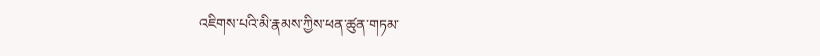འཇིགས་པའི་མི་རྣམས་ཀྱིས་ཕན་ཚུན་གཏམ་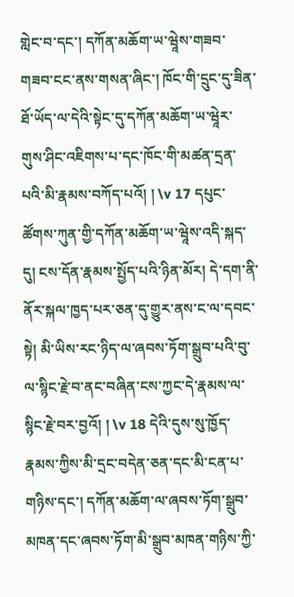གླེང་བ་དང་། དཀོན་མཆོག་ཡ་ཝཱེས་གཟབ་གཟབ་ངང་ནས་གསན་ཞིང་། ཁོང་གི་དྲུང་དུ་ཟིན་ཐོ་ཡོད་ལ་དེའི་སྟེང་དུ་དཀོན་མཆོག་ཡ་ཝཱེར་གུས་ཤིང་འཇིགས་པ་དང་ཁོང་གི་མཚན་དྲན་པའི་མི་རྣམས་བཀོད་པའོ། ། \v 17 དཔུང་ཚོགས་ཀུན་གྱི་དཀོན་མཆོག་ཡ་ཝཱེས་འདི་སྐད་དུ། ངས་དོན་རྣམས་སྤྱོད་པའི་ཉིན་མོར། དེ་དག་ནི་ནོར་སྐལ་ཁྱད་པར་ཅན་དུ་གྱུར་ནས་ང་ལ་དབང་སྟེ། མི་ཡིས་རང་ཉིད་ལ་ཞབས་ཏོག་སྒྲུབ་པའི་བུ་ལ་སྙིང་རྗེ་བ་ནང་བཞིན་ངས་ཀྱང་དེ་རྣམས་ལ་སྙིང་རྗེ་བར་བྱའོ། ། \v 18 དེའི་དུས་སུ་ཁྱོད་རྣམས་ཀྱིས་མི་དྲང་བདེན་ཅན་དང་མི་ངན་པ་གཉིས་དང་། དཀོན་མཆོག་ལ་ཞབས་ཏོག་སྒྲུབ་མཁན་དང་ཞབས་ཏོག་མི་སྒྲུབ་མཁན་གཉིས་ཀྱི་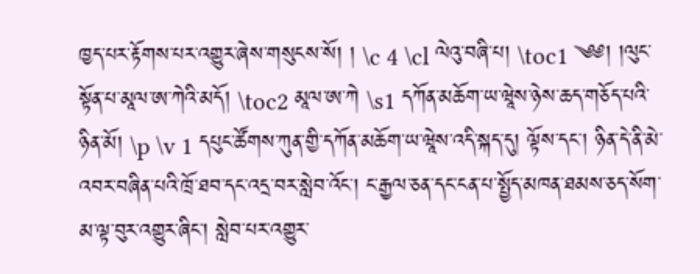ཁྱད་པར་རྟོགས་པར་འགྱུར་ཞེས་གསུངས་སོ། ། \c 4 \cl ལེའུ་བཞི་པ། \toc1 ༄༅། །ལུང་སྟོན་པ་མཱལ་ཨ་ཀེའི་མདོ། \toc2 མཱལ་ཨ་ཀེ \s1 དཀོན་མཆོག་ཡ་ཝཱེས་ཉེས་ཆད་གཅོད་པའི་ཉིན་མོ། \p \v 1 དཔུང་ཚོགས་ཀུན་གྱི་དཀོན་མཆོག་ཡ་ཝཱེས་འདི་སྐད་དུ། ལྟོས་དང་། ཉིན་དེ་ནི་མེ་འབར་བཞིན་པའི་ཁྲོ་ཐབ་དང་འདྲ་བར་སླེབ་འོང་། ང་རྒྱལ་ཅན་དང་ངན་པ་སྤྱོད་མཁན་ཐམས་ཅད་སོག་མ་ལྟ་བུར་འགྱུར་ཞིང་། སླེབ་པར་འགྱུར་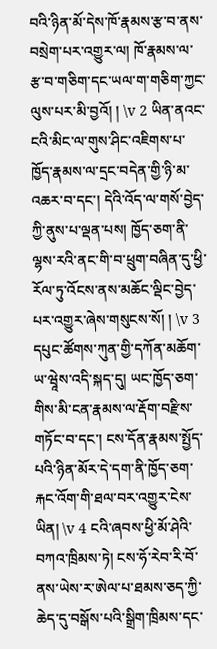བའི་ཉིན་མོ་དེས་ཁོ་རྣམས་རྩ་བ་ནས་བསྲེག་པར་འགྱུར་ལ། ཁོ་རྣམས་ལ་རྩ་བ་གཅིག་དང་ཡལ་ག་གཅིག་ཀྱང་ལུས་པར་མི་བྱའོ། ། \v 2 ཡིན་ནའང་ངའི་མིང་ལ་གུས་ཤིང་འཇིགས་པ་ཁྱོད་རྣམས་ལ་དྲང་བདེན་གྱི་ཉི་མ་འཆར་བ་དང་། དེའི་འོད་ལ་གསོ་བྱེད་ཀྱི་ནུས་པ་ལྡན་པས། ཁྱོད་ཅག་ནི་ལྷས་རའི་ནང་གི་བ་ཕྲུག་བཞིན་དུ་ཕྱི་རོལ་ཏུ་འོངས་ནས་མཆོང་ལྡིང་བྱེད་པར་འགྱུར་ཞེས་གསུངས་སོ། ། \v 3 དཔུང་ཚོགས་ཀུན་གྱི་དཀོན་མཆོག་ཡ་ཝཱེས་འདི་སྐད་དུ། ཡང་ཁྱོད་ཅག་གིས་མི་ངན་རྣམས་ལ་རྡོག་བརྫིས་གཏོང་བ་དང་། ངས་དོན་རྣམས་སྤྱོད་པའི་ཉིན་མོར་དེ་དག་ནི་ཁྱོད་ཅག་རྐང་འོག་གི་ཐལ་བར་འགྱུར་ངེས་ཡིན། \v 4 ངའི་ཞབས་ཕྱི་མོ་ཤེའི་བཀའ་ཁྲིམས་ཏེ། ངས་ཧོ་རེབ་རི་བོ་ནས་ཡེས་ར་ཨེལ་པ་ཐམས་ཅད་ཀྱི་ཆེད་དུ་བསྒོས་པའི་སྒྲིག་ཁྲིམས་དང་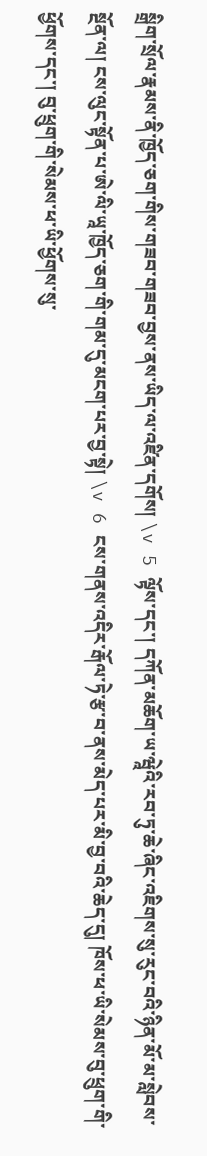སྒྲིག་སྲོལ་རྣམས་ནི་ཁྱོད་ཅག་གིས་གཟབ་གཟབ་བྱས་ནས་ཡིད་ལ་འཛིན་དགོས། \v 5 ལྟོས་དང་། དཀོན་མཆོག་ཡ་ཝཱེའི་རབ་ཏུ་ཆེ་ཞིང་འཇིགས་སུ་རུང་བའི་ཉིན་མོ་མ་སླེབས་སྔོན་ལ། ངས་ལུང་སྟོན་པ་ཨེ་ལི་ཡཱ་ཁྱོད་ཅག་གི་གམ་དུ་མངག་པར་བྱ་སྟེ། \v 6 ངས་གནས་འདིར་རྒོལ་ཏེ་རྩ་བ་ནས་མེད་པར་མི་བྱ་བའི་ཆེད་དུ། ཁོས་ཕ་ཡི་སེམས་བུ་ཕྲུག་གི་ཕྱོགས་དང་། བུ་ཕྲུག་གི་སེམས་ཕ་ཡི་ཕྱོགས་སུ་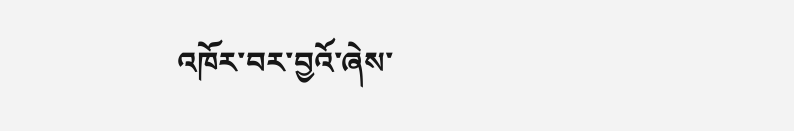འཁོར་བར་བྱའོ་ཞེས་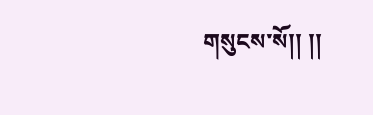གསུངས་སོ།། །།